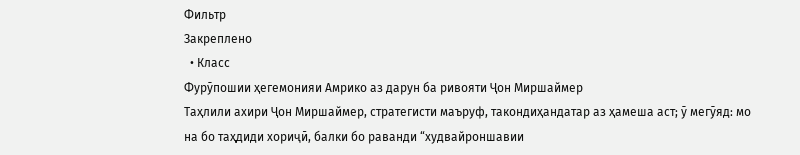Фильтр
Закреплено
  • Класс
Фурӯпошии ҳегемонияи Амрико аз дарун ба ривояти Ҷон Миршаймер
Таҳлили ахири Ҷон Миршаймер, стратегисти маъруф, такондиҳандатар аз ҳамеша аст; ӯ мегӯяд: мо на бо таҳдиди хориҷӣ, балки бо раванди “худвайроншавии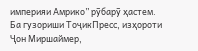империяи Амрико” рӯбарӯ ҳастем.
Ба гузориши ТоҷикПресс, изҳороти Ҷон Миршаймер,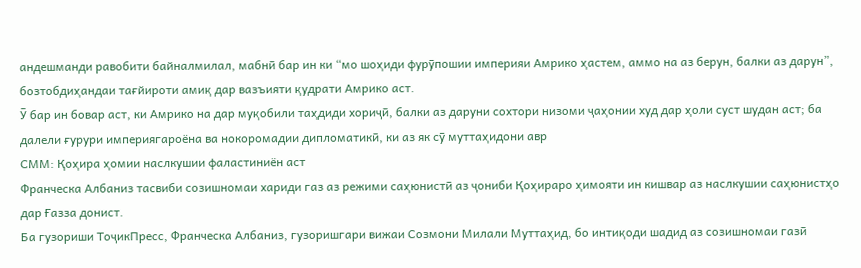андешманди равобити байналмилал, мабнӣ бар ин ки “мо шоҳиди фурӯпошии империяи Амрико ҳастем, аммо на аз берун, балки аз дарун”, бозтобдиҳандаи тағйироти амиқ дар вазъияти қудрати Амрико аст.
Ӯ бар ин бовар аст, ки Амрико на дар муқобили таҳдиди хориҷӣ, балки аз даруни сохтори низоми ҷаҳонии худ дар ҳоли суст шудан аст; ба далели ғурури империягароёна ва нокоромадии дипломатикӣ, ки аз як сӯ муттаҳидони авр
СММ: Қоҳира ҳомии наслкушии фаластиниён аст
Франческа Албаниз тасвиби созишномаи хариди газ аз режими саҳюнистӣ аз ҷониби Қоҳираро ҳимояти ин кишвар аз наслкушии саҳюнистҳо дар Ғазза донист.
Ба гузориши ТоҷикПресс, Франческа Албаниз, гузоришгари вижаи Созмони Милали Муттаҳид, бо интиқоди шадид аз созишномаи газӣ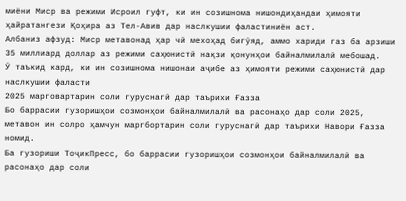миёни Миср ва режими Исроил гуфт, ки ин созишнома нишондиҳандаи ҳимояти ҳайратангези Қоҳира аз Тел-Авив дар наслкушии фаластиниён аст.
Албаниз афзуд: Миср метавонад ҳар чӣ мехоҳад бигӯяд, аммо хариди газ ба арзиши 35 миллиард доллар аз режими саҳюнистӣ нақзи қонунҳои байналмилалӣ мебошад.
Ӯ таъкид кард, ки ин созишнома нишонаи аҷибе аз ҳимояти режими саҳюнистӣ дар наслкушии фаласти
2025 марговартарин соли гуруснагӣ дар таърихи Ғазза
Бо баррасии гузоришҳои созмонҳои байналмилалӣ ва расонаҳо дар соли 2025, метавон ин солро ҳамчун маргбортарин соли гуруснагӣ дар таърихи Навори Ғазза номид.
Ба гузориши ТоҷикПресс, бо баррасии гузоришҳои созмонҳои байналмилалӣ ва расонаҳо дар соли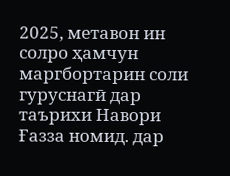2025, метавон ин солро ҳамчун маргбортарин соли гуруснагӣ дар таърихи Навори Ғазза номид. дар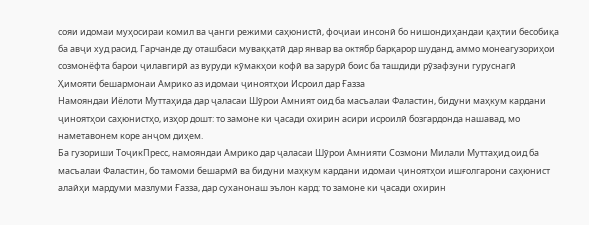сояи идомаи муҳосираи комил ва ҷанги режими саҳюнистӣ, фоҷиаи инсонӣ бо нишондиҳандаи қаҳтии бесобиқа ба авҷи худ расид. Гарчанде ду оташбаси муваққатӣ дар январ ва октябр барқарор шуданд, аммо монеагузориҳои созмонёфта барои ҷилавгирӣ аз вуруди кӯмакҳои кофӣ ва зарурӣ боис ба ташдиди рӯзафзуни гуруснагӣ
Ҳимояти бешармонаи Амрико аз идомаи ҷиноятҳои Исроил дар Ғазза
Намояндаи Иёлоти Муттаҳида дар ҷаласаи Шӯрои Амният оид ба масъалаи Фаластин, бидуни маҳкум кардани ҷиноятҳои саҳюнистҳо, изҳор дошт: то замоне ки ҷасади охирин асири исроилӣ бозгардонда нашавад, мо наметавонем коре анҷом диҳем.
Ба гузориши ТоҷикПресс, намояндаи Амрико дар ҷаласаи Шӯрои Амнияти Созмони Милали Муттаҳид оид ба масъалаи Фаластин, бо тамоми бешармӣ ва бидуни маҳкум кардани идомаи ҷиноятҳои ишғолгарони саҳюнист алайҳи мардуми мазлуми Ғазза, дар суханонаш эълон кард: то замоне ки ҷасади охирин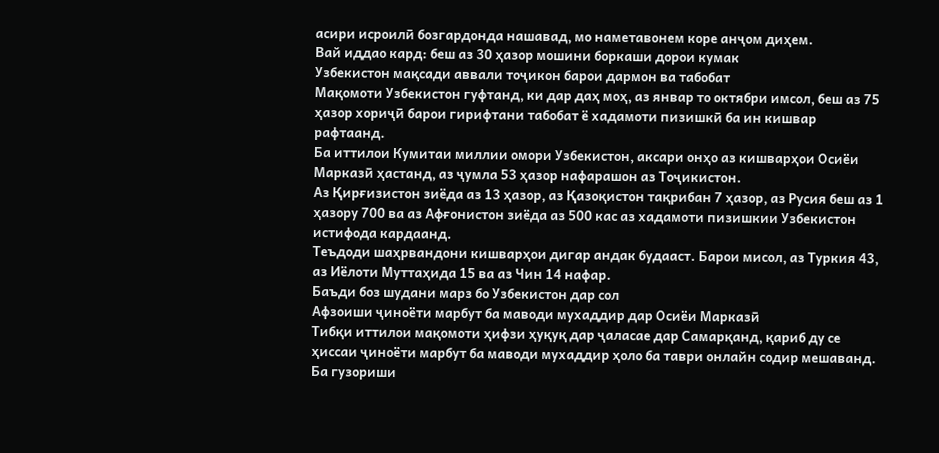асири исроилӣ бозгардонда нашавад, мо наметавонем коре анҷом диҳем.
Вай иддао кард: беш аз 30 ҳазор мошини боркаши дорои кумак
Узбекистон мақсади аввали тоҷикон барои дармон ва табобат
Мақомоти Узбекистон гуфтанд, ки дар даҳ моҳ, аз январ то октябри имсол, беш аз 75 ҳазор хориҷӣ барои гирифтани табобат ё хадамоти пизишкӣ ба ин кишвар рафтаанд.
Ба иттилои Кумитаи миллии омори Узбекистон, аксари онҳо аз кишварҳои Осиёи Марказӣ ҳастанд, аз ҷумла 53 ҳазор нафарашон аз Тоҷикистон.
Аз Қирғизистон зиёда аз 13 ҳазор, аз Қазоқистон тақрибан 7 ҳазор, аз Русия беш аз 1 ҳазору 700 ва аз Афғонистон зиёда аз 500 кас аз хадамоти пизишкии Узбекистон истифода кардаанд.
Теъдоди шаҳрвандони кишварҳои дигар андак будааст. Барои мисол, аз Туркия 43, аз Иёлоти Муттаҳида 15 ва аз Чин 14 нафар.
Баъди боз шудани марз бо Узбекистон дар сол
Афзоиши ҷиноёти марбут ба маводи мухаддир дар Осиёи Марказӣ
Тибқи иттилои мақомоти ҳифзи ҳуқуқ дар ҷаласае дар Самарқанд, қариб ду се ҳиссаи ҷиноёти марбут ба маводи мухаддир ҳоло ба таври онлайн содир мешаванд.
Ба гузориши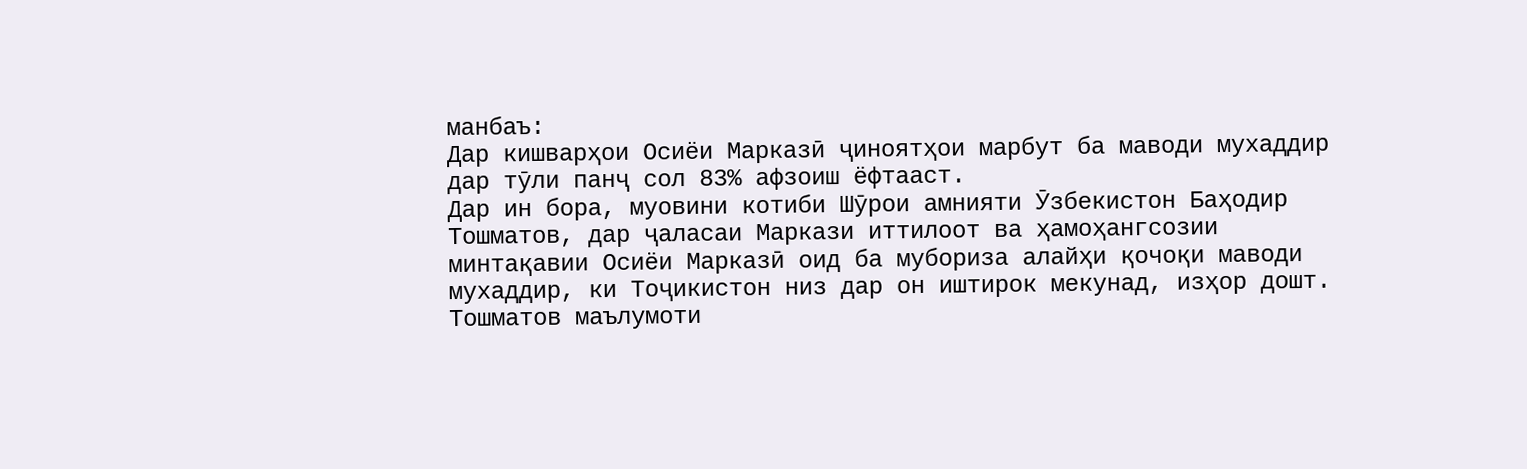манбаъ:
Дар кишварҳои Осиёи Марказӣ ҷиноятҳои марбут ба маводи мухаддир дар тӯли панҷ сол 83% афзоиш ёфтааст.
Дар ин бора, муовини котиби Шӯрои амнияти Ӯзбекистон Баҳодир Тошматов, дар ҷаласаи Маркази иттилоот ва ҳамоҳангсозии минтақавии Осиёи Марказӣ оид ба мубориза алайҳи қочоқи маводи мухаддир, ки Тоҷикистон низ дар он иштирок мекунад, изҳор дошт.
Тошматов маълумоти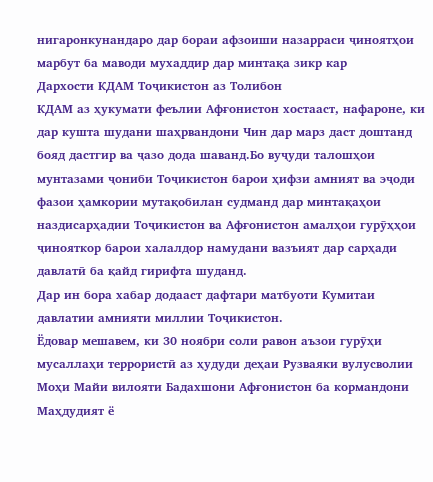нигаронкунандаро дар бораи афзоиши назарраси ҷиноятҳои марбут ба маводи мухаддир дар минтақа зикр кар
Дархости КДАМ Тоҷикистон аз Толибон
КДАМ аз ҳукумати феълии Афғонистон хостааст, нафароне, ки дар кушта шудани шаҳрвандони Чин дар марз даст доштанд бояд дастгир ва ҷазо дода шаванд.Бо вуҷуди талошҳои мунтазами ҷониби Тоҷикистон барои ҳифзи амният ва эҷоди фазои ҳамкории мутақобилан судманд дар минтақаҳои наздисарҳадии Тоҷикистон ва Афғонистон амалҳои гурӯҳҳои ҷинояткор барои халалдор намудани вазъият дар сарҳади давлатӣ ба қайд гирифта шуданд.
Дар ин бора хабар додааст дафтари матбуоти Кумитаи давлатии амнияти миллии Тоҷикистон.
Ёдовар мешавем, ки 30 ноябри соли равон аъзои гурӯҳи мусаллаҳи террористӣ аз ҳудуди деҳаи Рузваяки вулусволии Моҳи Майи вилояти Бадахшони Афғонистон ба кормандони
Маҳдудият ё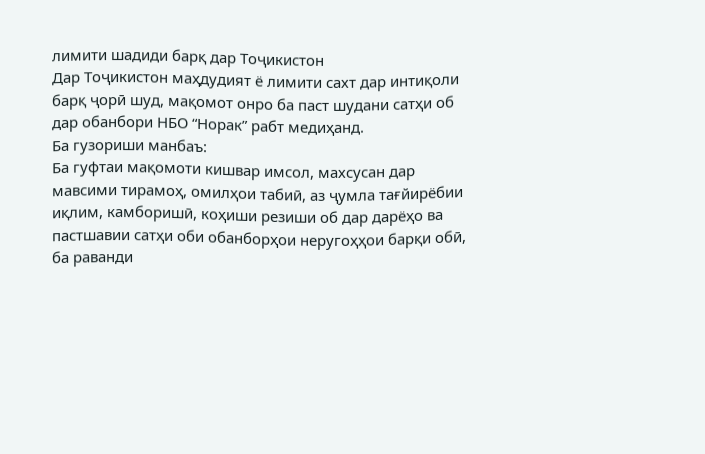лимити шадиди барқ дар Тоҷикистон
Дар Тоҷикистон маҳдудият ё лимити сахт дар интиқоли барқ ҷорӣ шуд, мақомот онро ба паст шудани сатҳи об дар обанбори НБО “Норак” рабт медиҳанд.
Ба гузориши манбаъ:
Ба гуфтаи мақомоти кишвар имсол, махсусан дар мавсими тирамоҳ, омилҳои табиӣ, аз ҷумла тағйирёбии иқлим, камборишӣ, коҳиши резиши об дар дарёҳо ва пастшавии сатҳи оби обанборҳои неругоҳҳои барқи обӣ, ба раванди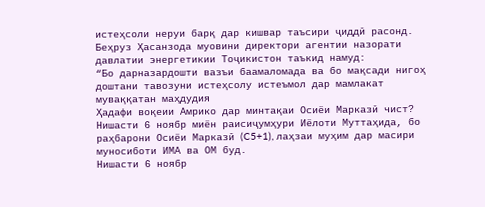истеҳсоли неруи барқ дар кишвар таъсири ҷиддӣ расонд.
Беҳруз Ҳасанзода муовини директори агентии назорати давлатии энергетикии Тоҷикистон таъкид намуд:
“Бо дарназардошти вазъи баамаломада ва бо мақсади нигоҳ доштани тавозуни истеҳсолу истеъмол дар мамлакат муваққатан маҳдудия
Ҳадафи воқеии Амрико дар минтақаи Осиёи Марказӣ чист?
Нишасти 6 ноябр миён раисиҷумҳури Иёлоти Муттаҳида, бо раҳбарони Осиёи Марказӣ (C5+1), лаҳзаи муҳим дар масири муносиботи ИМА ва ОМ буд.
Нишасти 6 ноябр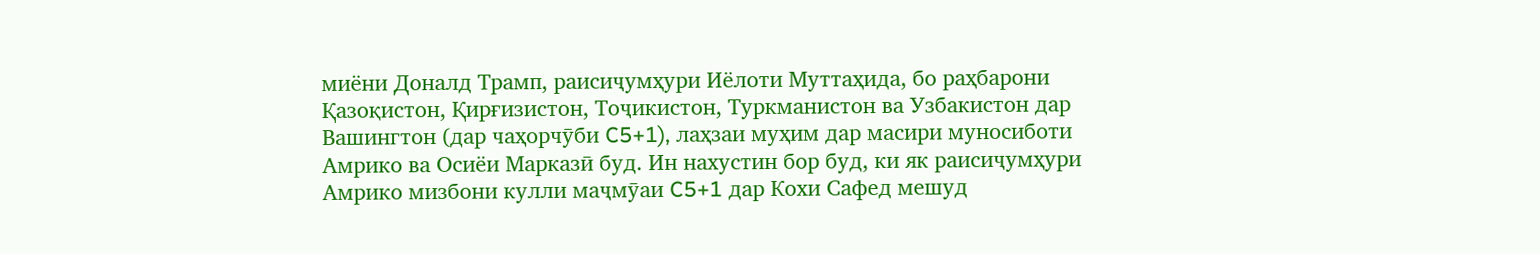миёни Доналд Трамп, раисиҷумҳури Иёлоти Муттаҳида, бо раҳбарони Қазоқистон, Қирғизистон, Тоҷикистон, Туркманистон ва Узбакистон дар Вашингтон (дар чаҳорчӯби C5+1), лаҳзаи муҳим дар масири муносиботи Амрико ва Осиёи Марказӣ буд. Ин нахустин бор буд, ки як раисиҷумҳури Амрико мизбони кулли маҷмӯаи C5+1 дар Кохи Сафед мешуд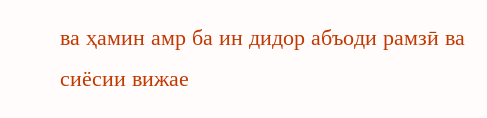ва ҳамин амр ба ин дидор абъоди рамзӣ ва сиёсии вижае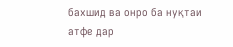бахшид ва онро ба нуқтаи атфе дар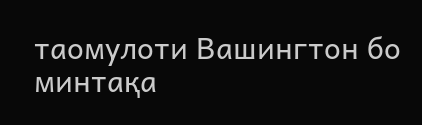таомулоти Вашингтон бо минтақа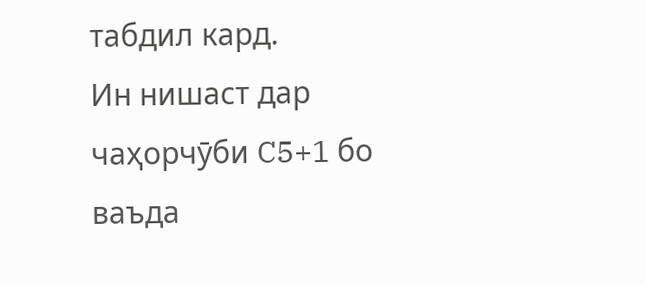табдил кард.
Ин нишаст дар чаҳорчӯби C5+1 бо ваъда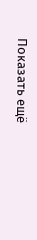Показать ещё